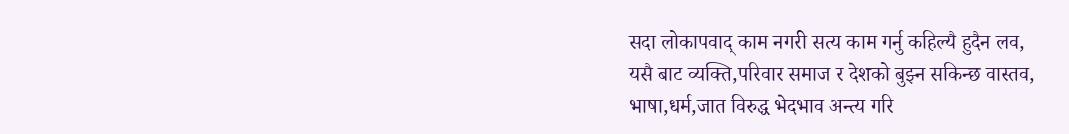सदा लोकापवाद् काम नगरी सत्य काम गर्नु कहिल्यै हुदैन लव,
यसै बाट व्यक्ति,परिवार समाज र देशको बुझ्न सकिन्छ वास्तव,
भाषा,धर्म,जात विरुद्ध भेदभाव अन्त्य गरि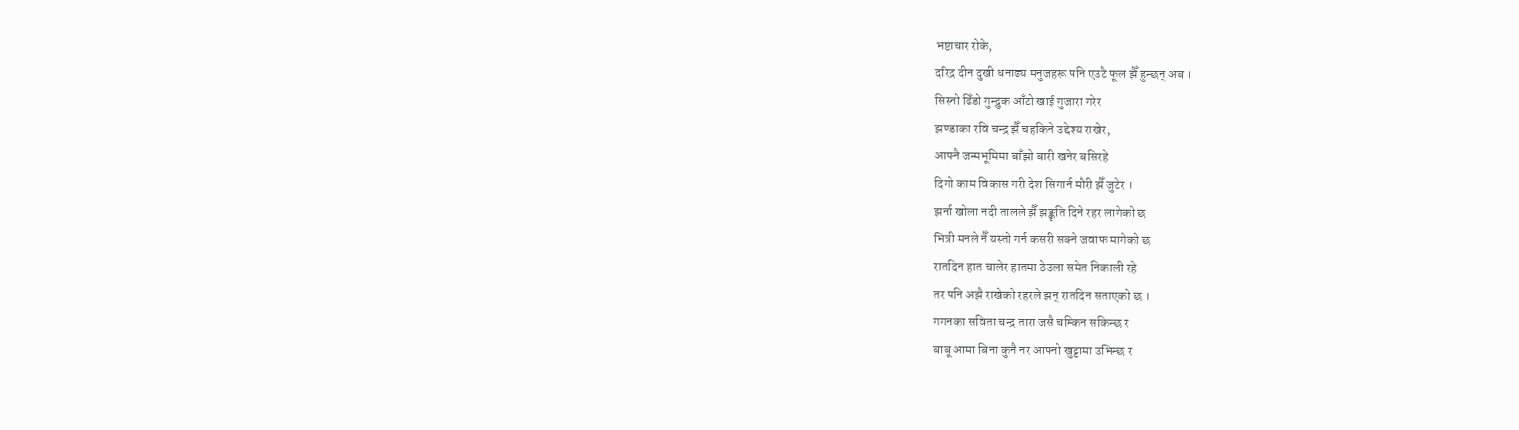भष्टाचार रोके,
दरिद्र दीन दुखी धनाढ्य मनुजहरू पनि एउटै फूल झैँ हुन्छन् अब ।
सिस्नो ढिँडो गुन्द्रुक आँटो खाई गुजारा गरेर
झण्डाका रवि चन्द्र झैँ चहकिने उद्देश्य राखेर,
आफ्नै जन्मभूमिमा बाँझो बारी खनेर बसिरहे
दिगो काम विकास गरी देश सिगार्न मौरी झैँ जुटेर ।
झर्ना खोला नदी तालले झैँ झङ्कृति दिने रहर लागेको छ
भित्री मनले नैँ यस्तो गर्न कसरी सक्ने जवाफ मागेको छ
रातदिन हात चालेर हातमा ठेउला समेत निकाली रहे
तर पनि अझै राखेको रहरले झन् रातदिन सताएको छ ।
गगनका सविता चन्द्र तारा जसै चम्किन सकिन्छ र
बाबू आमा बिना कुनै नर आफ्नो खुट्टामा उभिन्छ र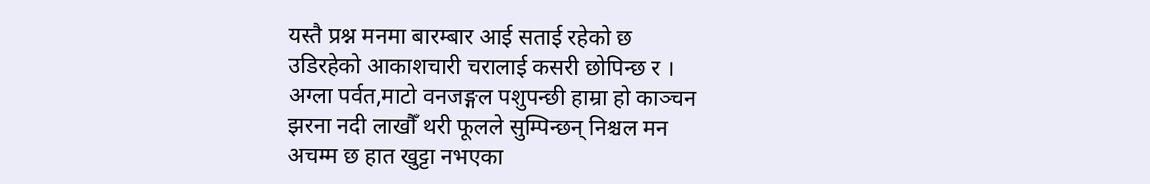यस्तै प्रश्न मनमा बारम्बार आई सताई रहेको छ
उडिरहेको आकाशचारी चरालाई कसरी छोपिन्छ र ।
अग्ला पर्वत,माटो वनजङ्गल पशुपन्छी हाम्रा हो काञ्चन
झरना नदी लाखौँ थरी फूलले सुम्पिन्छन् निश्चल मन
अचम्म छ हात खुट्टा नभएका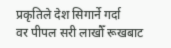प्रकृतिले देश सिगार्ने गर्दा
वर पीपल सरी लाखौँ रूखबाट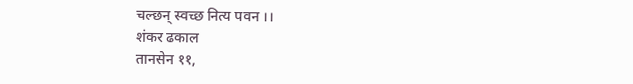चल्छन् स्वच्छ नित्य पवन ।।
शंकर ढकाल
तानसेन ११,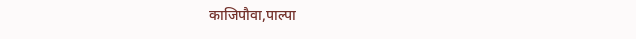काजिपौवा,पाल्पा